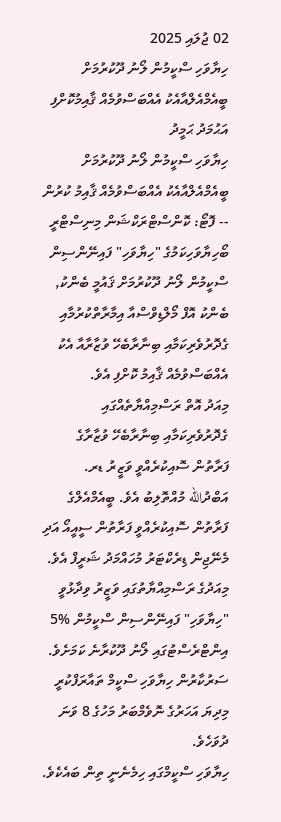02 ޖުލައި 2025
ހިޔާވަހި ސްކީމުން ލޯނު ދޫކުރުމަށް ބީއެމްއެލްއާއެކު އެއްބަސްވުމެއް ޤާއިމުކޮށްފި
އަޙުމަދު ޙަމީދު
ހިޔާވަހި ސްކީމުން ލޯނު ދޫކުރުމަށް ބީއެމްއެލްއާއެކު އެއްބަސްވުމެއް ޤާއިމު ކުރުން -- ފޮޓޯ: ކޮންސްޓްރަކްޝަން މިނިސްޓްރީ
ބޯހިޔާވަހިކަމުގެ "ހިޔާވަހި" ފައިނޭންސިން ސްކީމުން ލޯނު ދޫކުރުމަށް ޤައުމީ ބެންކު, ބެންކު އޮފް މޯލްޑިވްސްއާ އިމާރާތްކުރުމާއި ގެދޮރުވެރިކަމާއި ބިނާރާބެހޭ ވުޒާރާއާ އެކު އެއްބަސްވުމެއް ޤާއިމު ކޮށްފި އެވެ.
މިއަދު އޮތް ރަސްމިއްޔާތެއްގައި ގެދޮރުވެރިކަމާއި ބިނާރާބެހޭ ވުޒާރާގެ ފަރާތުން ސޮއިކުރެއްވީ ވަޒީރު ޑރ. އަބްދުالله މުއްތޮލިބު އެވެ. ބީއެމްއެލްގެ ފަރާތުން ސޮއިކުރެއްވީ ފަރާތުން ސީއީއޯ އަދި މެނޭޖިން ޑިރެކްޓަރު މުހައްމަދު ޝަރީފް އެވެ.
މިއަދުގެ ރަސްމިއްޔާތުގައި ވަޒީރު ވިދާޅުވީ "ހިޔާވަހި" ފައިނޭންސިން ސްކީމުން %5 އިންޓްރެސްޓުގައި ލޯނު ދޫކުރާނެ ކަމަށެވެ.
ސަރުކާރުން ހިޔާވަހި ސްކީމް ތައާރަފްކުރީ މިދިޔަ އަހަރުގެ ނޮވެމްބަރު މަހުގެ 8 ވަނަ ދުވަހެވެ.
ހިޔާވަހި ސްކީމްގައި ހިމެނެނީ ތިން ބައެކެވެ.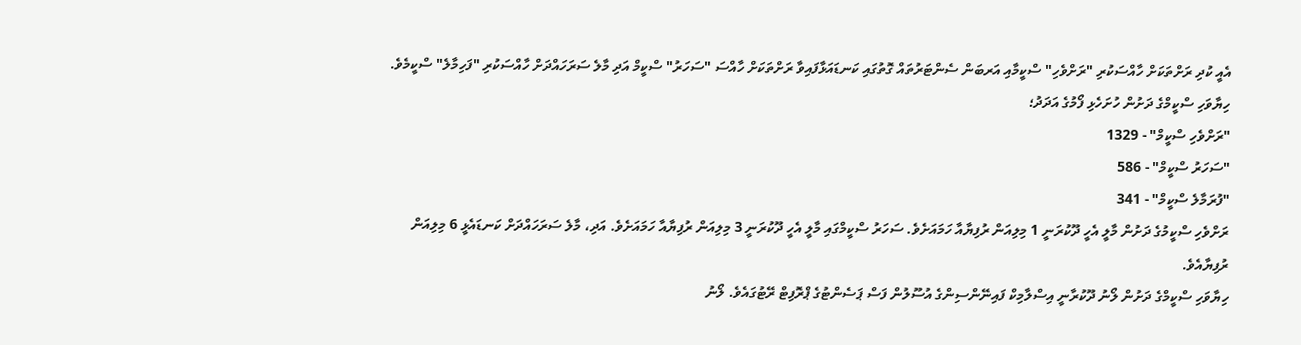އެއީ ކުދި ރަށްތަކަށް ހާއްސަކުރި "ރަށްވެހި" ސްކީމާއި އަރބަން ސެންޓަރުތައް ގޮތުގައި ކަނޑައަޅާފައިވާ ރަށްތަކަށް ހާއްސަ "ސަހަރު" ސްކީމް އަދި މާލެ ސަރަހައްދަށް ހާއްސަކުރި "ފަހިމާލެ" ސްކީމެވެ.
ހިޔާވަހި ސްކީމްގެ ދަށުން ހުށަހެޅި ފޯމުގެ އަދަދު؛
"ރަށްވެހި ސްކީމް" - 1329
"ސަހަރު ސްކީމް" - 586
"ފުރަމާލެ ސްކީމް" - 341
ރަށްވެހި ސްކީމުގެ ދަށުން މާލީ އެހީ ދޫކުރަނީ 1 މިލިއަން ރުފިޔާއާ ހަމައަށެވެ. ސަހަރު ސްކީމްގައި މާލީ އެހީ ދޫކުރަނީ 3 މިލިއަން ރުފިޔާއާ ހަމައަށެވެ. އަދި، މާލެ ސަރަހައްދަށް ކަނޑައެޅީ 6 މިލިއަން ރުފިޔާއެވެ.
ހިޔާވަހި ސްކީމްގެ ދަށުން ލޯނު ދޫކުރާނީ އިސްލާމިކް ފައިނޭންސިންގެ އުސޫލުން ފަސް ޕަސެންޓުގެ ޕްރޮފިޓް ރޭޓުގައެވެ. ލޯނު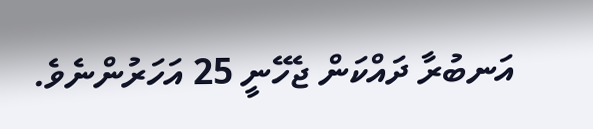އަނބުރާ ދައްކަން ޖެހޭނީ 25 އަހަރުންނެވެ.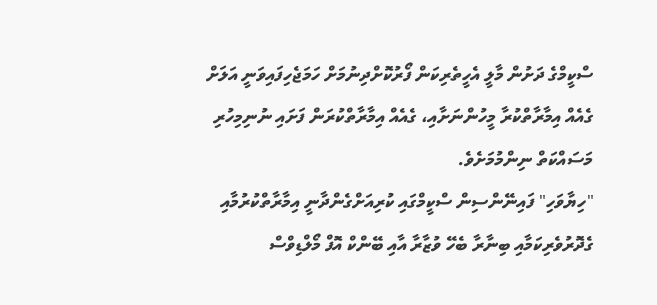ސްކީމްގެ ދަށުން މާލީ އެހީތެރިކަން ފޯރުކޮށްދިނުމަށް ހަމަޖެހިފައިވަނީ އަލަށް ގެއެއް އިމާރާތްކުރާ މީހުންނަށާއި، ގެއެއް އިމާރާތްކުރަން ފަށައި ނުނިމިހުރި މަސައްކަތް ނިންމުމަށެވެ.
"ހިޔާވަހި" ފައިނޭންސިން ސްކީމްގައި ކުރިއަށްގެންދާނީ އިމާރާތްކުރުމާއި ގެދޮރުވެރިކަމާއި ބިނާރާ ބެހޭ ވުޒާރާ އާއި ބޭންކް އޮފް މޯލްޑިވްސް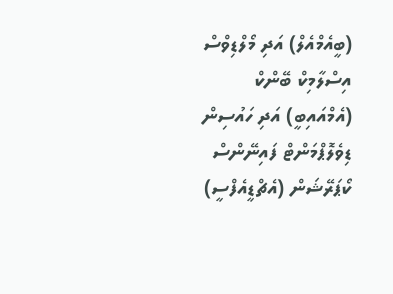(ބީއެމްއެލް) އަދި މޯލްޑިވްސް އިސްލާމިކް ބޭންކް (އެމްއައިބީ) އަދި ހައުސިން ޑިވެލޮޕްމަންޓް ފައިނޭންސް ކޯޕަރޭޝަން (އެޗްޑީއެފްސީ)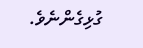ގުޅިގެންނެވެ.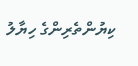ކިޔުންތެރިންގެ ހިޔާލު